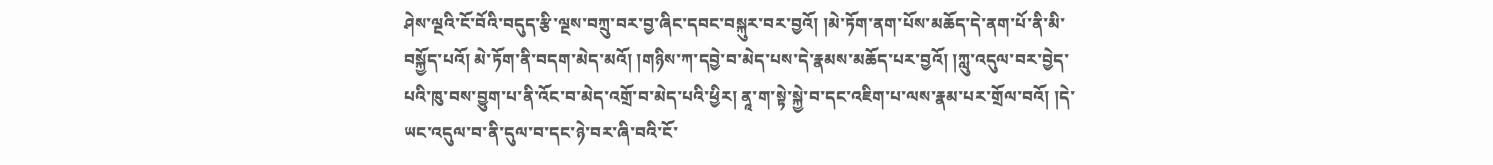ཤེས་ལྔའི་ངོ་བོའི་བདུད་རྩི་ལྔས་བཀྲུ་བར་བྱ་ཞིང་དབང་བསྐུར་བར་བྱའོ། །མེ་ཏོག་ནག་པོས་མཆོད་དེ་ནག་པོ་ནི་མི་བསྐྱོད་པའོ། མེ་ཏོག་ནི་བདག་མེད་མའོ། །གཉིས་ཀ་དབྱེ་བ་མེད་པས་དེ་རྣམས་མཆོད་པར་བྱའོ། །ཀླུ་འདུལ་བར་བྱེད་པའི་ཁུ་བས་བྱུག་པ་ནི་འོང་བ་མེད་འགྲོ་བ་མེད་པའི་ཕྱིར། ནཱ་ག་སྟེ་སྐྱེ་བ་དང་འཇིག་པ་ལས་རྣམ་པར་གྲོལ་བའོ། །དེ་ཡང་འདུལ་བ་ནི་དུལ་བ་དང་ཉེ་བར་ཞི་བའི་ངོ་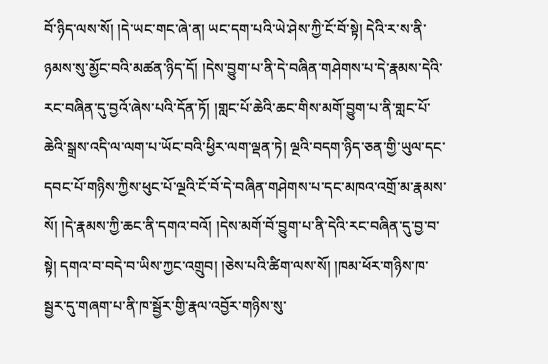བོ་ཉིད་ལས་སོ། །དེ་ཡང་གང་ཞེ་ན། ཡང་དག་པའི་ཡེ་ཤེས་ཀྱི་ངོ་བོ་སྟེ། དེའི་ར་ས་ནི་ཉམས་སུ་མྱོང་བའི་མཚན་ཉིད་དོ། །དེས་བྱུག་པ་ནི་དེ་བཞིན་གཤེགས་པ་དེ་རྣམས་དེའི་རང་བཞིན་དུ་བྱའོ་ཞེས་པའི་དོན་ཏོ། །གླང་པོ་ཆེའི་ཆང་གིས་མགོ་བྱུག་པ་ནི་གླང་པོ་ཆེའི་སྒྲས་འདི་ལ་ལག་པ་ཡོང་བའི་ཕྱིར་ལག་ལྡན་ཏེ། ལྔའི་བདག་ཉིད་ཅན་གྱི་ཡུལ་དང་དབང་པོ་གཉིས་ཀྱིས་ཕུང་པོ་ལྔའི་ངོ་བོ་དེ་བཞིན་གཤེགས་པ་དང་མཁའ་འགྲོ་མ་རྣམས་སོ། །དེ་རྣམས་ཀྱི་ཆང་ནི་དགའ་བའོ། །དེས་མགོ་བོ་བྱུག་པ་ནི་དེའི་རང་བཞིན་དུ་བྱ་བ་སྟེ། དགའ་བ་བདེ་བ་ཡིས་ཀྱང་འགྲུབ། །ཅེས་པའི་ཚིག་ལས་སོ། །ཁམ་ཕོར་གཉིས་ཁ་སྦྱར་དུ་གཞག་པ་ནི་ཁ་སྦྱོར་གྱི་རྣལ་འབྱོར་གཉིས་སུ་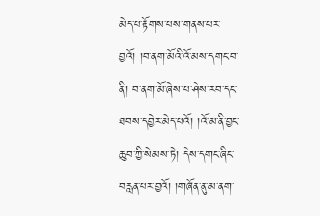མེད་པ་རྟོགས་པས་གནས་པར་བྱའོ། །བ་ནག་མོའི་འོ་མས་དགང་བ་ནི། བ་ནག་མོ་ཞེས་པ་ཤེས་རབ་དང་ཐབས་དབྱེར་མེད་པའོ། །འོ་མ་ནི་བྱང་ཆུབ་ཀྱི་སེམས་ཏེ། དེས་དགང་ཞིང་བརླན་པར་བྱའོ། །གཞོན་ནུ་མ་ནག་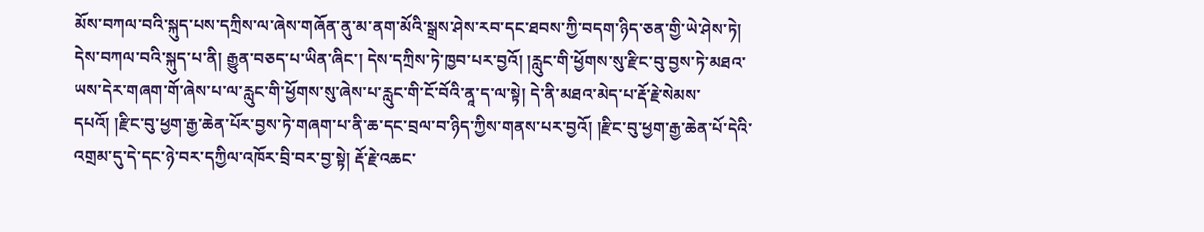མོས་བཀལ་བའི་སྐུད་པས་དཀྲིས་ལ་ཞེས་གཞོན་ནུ་མ་ནག་མོའི་སྒྲས་ཤེས་རབ་དང་ཐབས་ཀྱི་བདག་ཉིད་ཅན་གྱི་ཡེ་ཤེས་ཏེ། དེས་བཀལ་བའི་སྐུད་པ་ནི། རྒྱུན་བཅད་པ་ཡིན་ཞིང་། དེས་དཀྲིས་ཏེ་ཁྱབ་པར་བྱའོ། །རླུང་གི་ཕྱོགས་སུ་རྫིང་བུ་བྱས་ཏེ་མཐའ་ཡས་དེར་གཞག་གོ་ཞེས་པ་ལ་རླུང་གི་ཕྱོགས་སུ་ཞེས་པ་རླུང་གི་ངོ་བོའི་ནཱ་ད་ལ་སྟེ། དེ་ནི་མཐའ་མེད་པ་རྡོ་རྗེ་སེམས་དཔའོ། །རྫིང་བུ་ཕྱག་རྒྱ་ཆེན་པོར་བྱས་ཏེ་གཞག་པ་ནི་ཆ་དང་བྲལ་བ་ཉིད་ཀྱིས་གནས་པར་བྱའོ། །རྫིང་བུ་ཕྱག་རྒྱ་ཆེན་པོ་དེའི་འགྲམ་དུ་དེ་དང་ཉེ་བར་དཀྱིལ་འཁོར་བྲི་བར་བྱ་སྟེ། རྡོ་རྗེ་འཆང་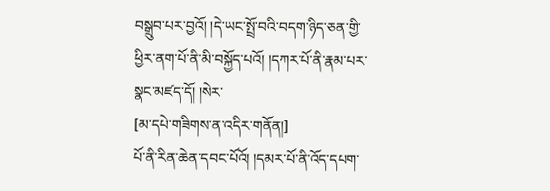བསྒྲུབ་པར་བྱའོ། །དེ་ཡང་སྤྲོ་བའི་བདག་ཉིད་ཅན་གྱི་ཕྱིར་ནག་པོ་ནི་མི་བསྐྱོད་པའོ། །དཀར་པོ་ནི་རྣམ་པར་སྣང་མཛད་དོ། །སེར་
[མ་དཔེ་གཟིགས་ན་འདིར་གནོན།]
པོ་ནི་རིན་ཆེན་དབང་པོའོ། །དམར་པོ་ནི་འོད་དཔག་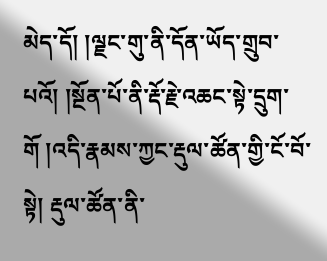མེད་དོ། །ལྗང་གུ་ནི་དོན་ཡོད་གྲུབ་པའོ། །སྔོན་པོ་ནི་རྡོ་རྗེ་འཆང་སྟེ་དྲུག་གོ །འདི་རྣམས་ཀྱང་རྡུལ་ཚོན་གྱི་ངོ་བོ་སྟེ། རྡུལ་ཚོན་ནི་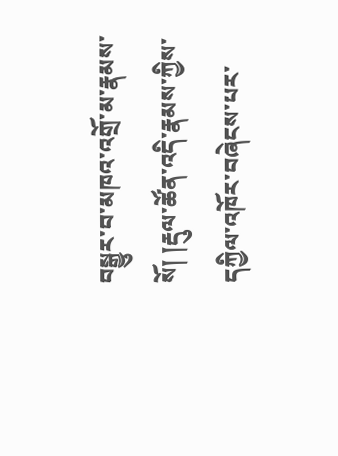བསྒྱུར་བ་མཁའ་འགྲོ་མ་རྣམས་སོ། །རྡུལ་ཚོན་འདི་རྣམས་ཀྱིས་དཀྱིལ་འཁོར་བཞེངས་པར་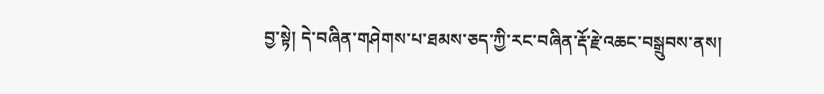བྱ་སྟེ། དེ་བཞིན་གཤེགས་པ་ཐམས་ཅད་ཀྱི་རང་བཞིན་རྡོ་རྗེ་འཆང་བསྒྲུབས་ནས།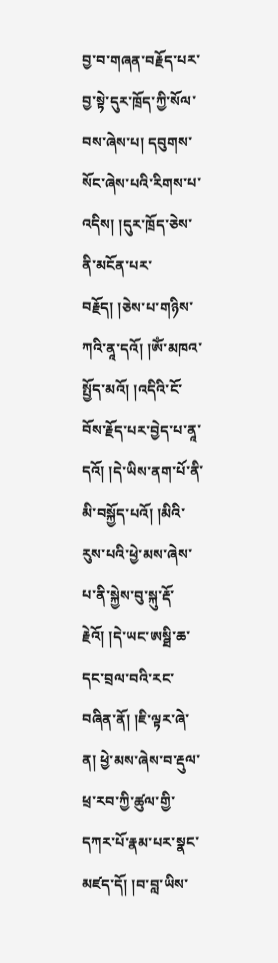བྱ་བ་གཞན་བརྗོད་པར་བྱ་སྟེ་དུར་ཁྲོད་ཀྱི་སོལ་བས་ཞེས་པ། དབུགས་སོང་ཞེས་པའི་རིགས་པ་འདིས། །དུར་ཁྲོད་ཅེས་ནི་མངོན་པར་བརྗོད། །ཅེས་པ་གཉིས་ཀའི་ནཱ་དའོ། །ཨོཾ་མཁའ་སྤྱོད་མའོ། །འདིའི་ངོ་བོས་རྗོད་པར་བྱེད་པ་ནཱ་དའོ། །དེ་ཡིས་ནག་པོ་ནི་མི་བསྐྱོད་པའོ། །མིའི་རུས་པའི་ཕྱེ་མས་ཞེས་པ་ནི་སྐྱེས་བུ་སྐུ་རྡོ་རྗེའོ། །དེ་ཡང་ཨསྠི་ཆ་དང་བྲལ་བའི་རང་བཞིན་ནོ། །ཇི་ལྟར་ཞེ་ན། ཕྱེ་མས་ཞེས་བ་རྡུལ་ཕྲ་རབ་ཀྱི་ཚུལ་གྱི་དཀར་པོ་རྣམ་པར་སྣང་མཛད་དོ། །བ་བླ་ཡིས་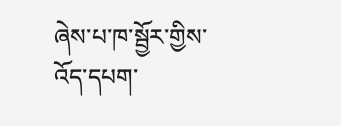ཞེས་པ་ཁ་སྦྱོར་གྱིས་འོད་དཔག་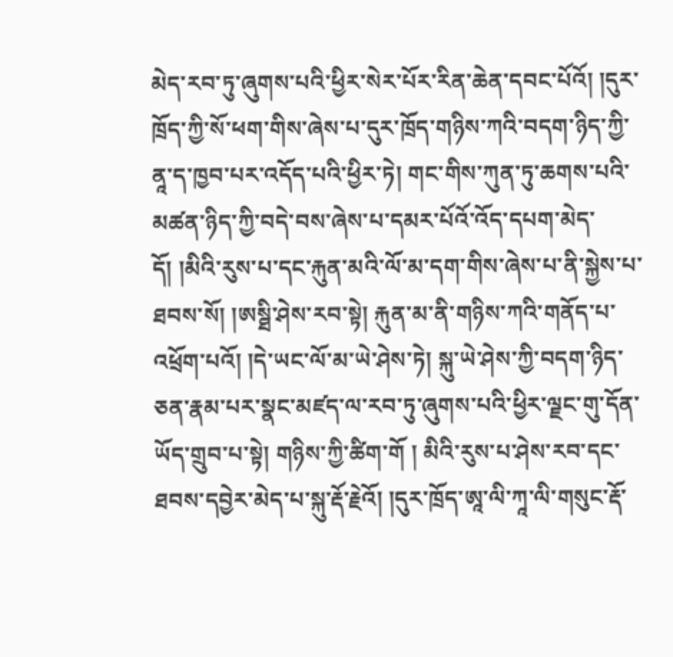མེད་རབ་ཏུ་ཞུགས་པའི་ཕྱིར་སེར་པོར་རིན་ཆེན་དབང་པོའོ། །དུར་ཁྲོད་ཀྱི་སོ་ཕག་གིས་ཞེས་པ་དུར་ཁྲོད་གཉིས་ཀའི་བདག་ཉིད་ཀྱི་ནཱ་ད་ཁྱབ་པར་འདོད་པའི་ཕྱིར་ཏེ། གང་གིས་ཀུན་ཏུ་ཆགས་པའི་མཚན་ཉིད་ཀྱི་བདེ་བས་ཞེས་པ་དམར་པོའོ་འོད་དཔག་མེད་དོ། །མིའི་རུས་པ་དང་རྐུན་མའི་ལོ་མ་དག་གིས་ཞེས་པ་ནི་སྐྱེས་པ་ཐབས་སོ། །ཨསྠི་ཤེས་རབ་སྟེ། རྐུན་མ་ནི་གཉིས་ཀའི་གནོད་པ་འཕྲོག་པའོ། །དེ་ཡང་ལོ་མ་ཡེ་ཤེས་ཏེ། སྐུ་ཡེ་ཤེས་ཀྱི་བདག་ཉིད་ཅན་རྣམ་པར་སྣང་མཛད་ལ་རབ་ཏུ་ཞུགས་པའི་ཕྱིར་ལྗང་གུ་དོན་ཡོད་གྲུབ་པ་སྟེ། གཉིས་ཀྱི་ཚིག་གོ ། མིའི་རུས་པ་ཤེས་རབ་དང་ཐབས་དབྱེར་མེད་པ་སྐུ་རྡོ་རྗེའོ། །དུར་ཁྲོད་ཨཱ་ལི་ཀཱ་ལི་གསུང་རྡོ་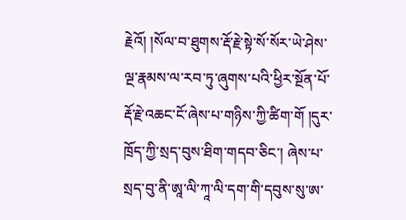རྗེའོ། །སོལ་བ་ཐུགས་རྡོ་རྗེ་སྟེ་སོ་སོར་ཡེ་ཤེས་ལྔ་རྣམས་ལ་རབ་ཏུ་ཞུགས་པའི་ཕྱིར་སྔོན་པོ་རྡོ་རྗེ་འཆང་ངོ་ཞེས་པ་གཉིས་ཀྱི་ཚིག་གོ །དུར་ཁྲོད་ཀྱི་སྲད་བུས་ཐིག་གདབ་ཅིང་། ཞེས་པ་སྲད་བུ་ནི་ཨཱ་ལི་ཀཱ་ལི་དག་གི་དབུས་སུ་ཨ་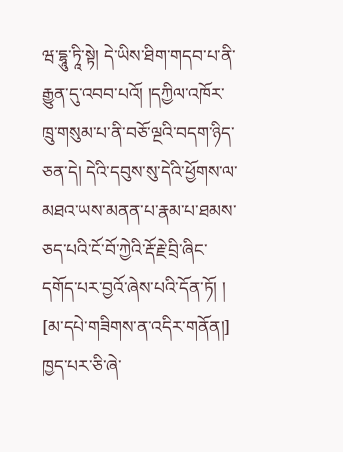ཝ་དྷཱུ་ཏཱི་སྟེ། དེ་ཡིས་ཐིག་གདབ་པ་ནི་རྒྱུན་དུ་འབབ་པའོ། །དཀྱིལ་འཁོར་ཁྲུ་གསུམ་པ་ནི་བཅོ་ལྔའི་བདག་ཉིད་ཅན་དེ། དེའི་དབུས་སུ་དེའི་ཕྱོགས་ལ་མཐའ་ཡས་མནན་པ་རྣམ་པ་ཐམས་ཅད་པའི་ངོ་བོ་ཀྱེའི་རྡོ་རྗེ་བྲི་ཞིང་དགོད་པར་བྱའོ་ཞེས་པའི་དོན་ཏོ། །
[མ་དཔེ་གཟིགས་ན་འདིར་གནོན།]
ཁྱད་པར་ཅི་ཞེ་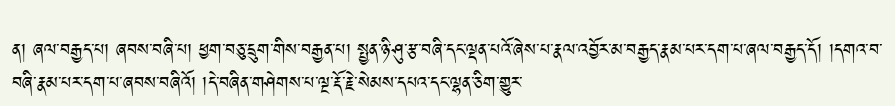ན། ཞལ་བརྒྱད་པ། ཞབས་བཞི་པ། ཕྱག་བཅུ་དྲུག་གིས་བརྒྱན་པ། སྤྱན་ཉི་ཤུ་རྩ་བཞི་དང་ལྡན་པའོ་ཞེས་པ་རྣལ་འབྱོར་མ་བརྒྱད་རྣམ་པར་དག་པ་ཞལ་བརྒྱད་དོ། །དགའ་བ་བཞི་རྣམ་པར་དག་པ་ཞབས་བཞིའོ། །དེ་བཞིན་གཤེགས་པ་ལྔ་རྡོ་རྗེ་སེམས་དཔའ་དང་ལྷན་ཅིག་གྱུར་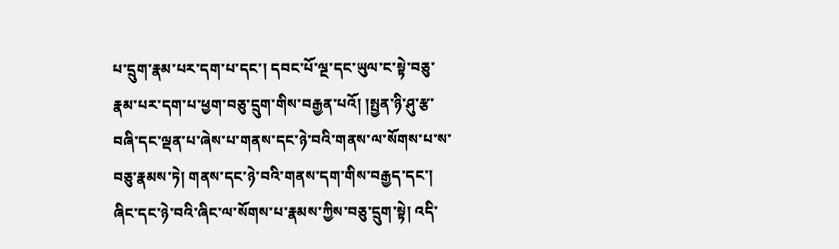པ་དྲུག་རྣམ་པར་དག་པ་དང་། དབང་པོ་ལྔ་དང་ཡུལ་ང་སྟེ་བཅུ་རྣམ་པར་དག་པ་ཕྱག་བཅུ་དྲུག་གིས་བརྒྱན་པའོ། །སྤྱན་ཉི་ཤུ་རྩ་བཞི་དང་ལྡན་པ་ཞེས་པ་གནས་དང་ཉེ་བའི་གནས་ལ་སོགས་པ་ས་བཅུ་རྣམས་ཏེ། གནས་དང་ཉེ་བའི་གནས་དག་གིས་བརྒྱད་དང་། ཞིང་དང་ཉེ་བའི་ཞིང་ལ་སོགས་པ་རྣམས་ཀྱིས་བཅུ་དྲུག་སྟེ། འདི་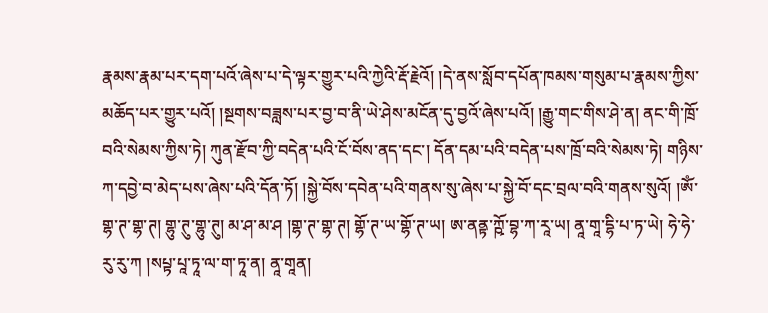རྣམས་རྣམ་པར་དག་པའོ་ཞེས་པ་དེ་ལྟར་གྱུར་པའི་ཀྱེའི་རྡོ་རྗེའོ། །དེ་ནས་སློབ་དཔོན་ཁམས་གསུམ་པ་རྣམས་ཀྱིས་མཆོད་པར་གྱུར་པའོ། །སྔགས་བཟླས་པར་བྱ་བ་ནི་ཡེ་ཤེས་མངོན་དུ་བྱའོ་ཞེས་པའོ། །རྒྱུ་གང་གིས་ཤེ་ན། ནང་གི་ཁྲོ་བའི་སེམས་ཀྱིས་ཏེ། ཀུན་རྫོབ་ཀྱི་བདེན་པའི་ངོ་བོས་ནད་དང་། དོན་དམ་པའི་བདེན་པས་ཁྲོ་བའི་སེམས་ཏེ། གཉིས་ཀ་དབྱེ་བ་མེད་པས་ཞེས་པའི་དོན་ཏོ། །སྐྱེ་བོས་དབེན་པའི་གནས་སུ་ཞེས་པ་སྐྱེ་བོ་དང་བྲལ་བའི་གནས་སུའོ། །ཨོཾ་གྷ་ཊ་གྷ་ཊ། གྷུ་ཊུ་གྷུ་ཊུ། མ་ཤ་མ་ཤ །གྷ་ཊ་གྷ་ཊ། གྷོ་ཊ་ཡ་གྷོ་ཊ་ཡ། ཨ་ནནྟ་ཀྵོ་བྷ་ཀ་རཱ་ཡ། ནཱ་གཱ་དྷི་པ་ཏ་ཡེ། ཧེ་ཧེ་རུ་རུ་ཀ །སཔྟ་པཱ་ཏཱ་ལ་ག་ཏཱ་ན། ནཱ་གཱན།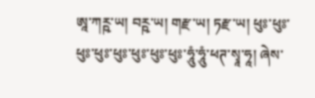ཨཱ་ཀཪྵ་ཡ། བཪྵ་ཡ། གརྫ་ཡ། ཏརྫ་ཡ། ཕུཿ་ཕུཿ་ཕུཿ་ཕུཿ་ཕུཿ་ཕུཿ་ཕུཿ་ཕུཿ་ཧཱུཾ་ཧཱུཾ་ཕཊ་སྭཱ་ཧཱ། ཞེས་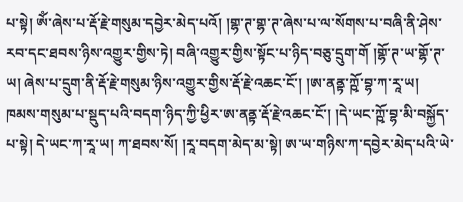པ་སྟེ། ཨོཾ་ཞེས་པ་རྡོ་རྗེ་གསུམ་དབྱེར་མེད་པའོ། །གྷ་ཊ་གྷ་ཊ་ཞེས་པ་ལ་སོགས་པ་བཞི་ནི་ཤེས་རབ་དང་ཐབས་ཉིས་འགྱུར་གྱིས་ཏེ། བཞི་འགྱུར་གྱིས་སྟོང་པ་ཉིད་བཅུ་དྲུག་གོ །གྷོ་ཊ་ཡ་གྷོ་ཊ་ཡ། ཞེས་པ་དྲུག་ནི་རྡོ་རྗེ་གསུམ་ཉིས་འགྱུར་གྱིས་རྡོ་རྗེ་འཆང་ངོ་། །ཨ་ནནྟ་ཀྵོ་བྷ་ཀ་རཱ་ཡ། ཁམས་གསུམ་པ་སྡུད་པའི་བདག་ཉིད་ཀྱི་ཕྱིར་ཨ་ནནྟ་རྡོ་རྗེ་འཆང་ངོ་། །དེ་ཡང་ཀྵོ་བྷ་མི་བསྐྱོད་པ་སྟེ། དེ་ཡང་ཀ་རཱ་ཡ། ཀ་ཐབས་སོ། །རཱ་བདག་མེད་མ་སྟེ། ཨ་ཡ་གཉིས་ཀ་དབྱེར་མེད་པའི་ཡེ་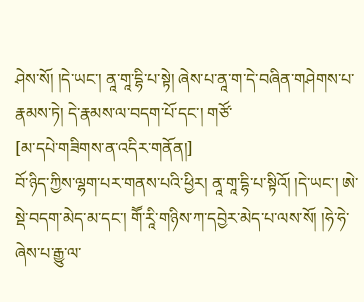ཤེས་སོ། །དེ་ཡང་། ནཱ་གཱ་དྷི་པ་སྟེ། ཞེས་པ་ནཱ་ག་དེ་བཞིན་གཤེགས་པ་རྣམས་ཏེ། དེ་རྣམས་ལ་བདག་པོ་དང་། གཙོ་
[མ་དཔེ་གཟིགས་ན་འདིར་གནོན།]
བོ་ཉིད་ཀྱིས་ལྷག་པར་གནས་པའི་ཕྱིར། ནཱ་གཱ་དྷི་པ་སྟིའོ། །དེ་ཡང་། ཨེ་སྡེ་བདག་མེད་མ་དང་། གཽ་རཱི་གཉིས་ཀ་དབྱེར་མེད་པ་ལས་སོ། །ཧེ་ཧེ་ཞེས་པ་རྒྱུ་ལ་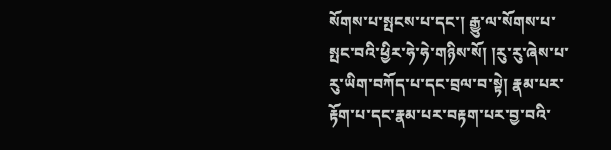སོགས་པ་སྤངས་པ་དང་། རྒྱུ་ལ་སོགས་པ་སྤང་བའི་ཕྱིར་ཧེ་ཧེ་གཉིས་སོ། །རུ་རུ་ཞེས་པ་རུ་ཡིག་བཀོད་པ་དང་བྲལ་བ་སྟེ། རྣམ་པར་རྟོག་པ་དང་རྣམ་པར་བརྟག་པར་བྱ་བའི་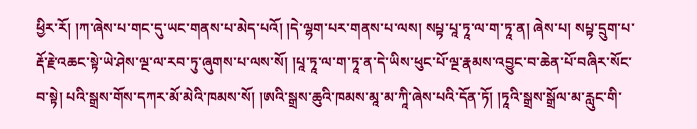ཕྱིར་རོ། །ཀ་ཞེས་པ་གང་དུ་ཡང་གནས་པ་མེད་པའོ། །དེ་ལྷག་པར་གནས་པ་ལས། སཔྟ་པཱ་ཏཱ་ལ་ག་ཏཱ་ན། ཞེས་པ། སཔྟ་དྲུག་པ་རྡོ་རྗེ་འཆང་སྟེ་ཡེ་ཤེས་ལྔ་ལ་རབ་ཏུ་ཞུགས་པ་ལས་སོ། །པཱ་ཏཱ་ལ་ག་ཏཱ་ན་དེ་ཡིས་ཕུང་པོ་ལྔ་རྣམས་འབྱུང་བ་ཆེན་པོ་བཞིར་སོང་བ་སྟེ། པའི་སྒྲས་གོས་དཀར་མོ་མེའི་ཁམས་སོ། །ཨའི་སྒྲས་ཆུའི་ཁམས་མཱ་མ་ཀཱི་ཞེས་པའི་དོན་ཏོ། །ཏཱའི་སྒྲས་སྒྲོལ་མ་རླུང་གི་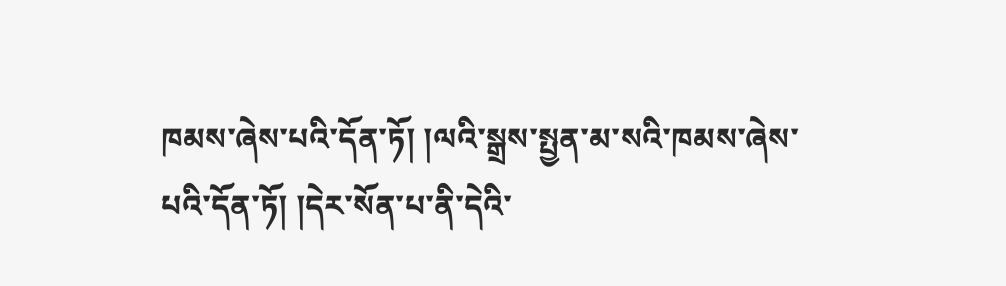ཁམས་ཞེས་པའི་དོན་ཏོ། །ལའི་སྒྲས་སྤྱན་མ་སའི་ཁམས་ཞེས་པའི་དོན་ཏོ། །དེར་སོན་པ་ནི་དེའི་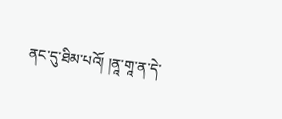ནང་དུ་ཐིམ་པའོ། །ནཱ་གཱ་ན་དེ་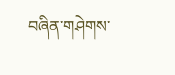བཞིན་གཤེགས་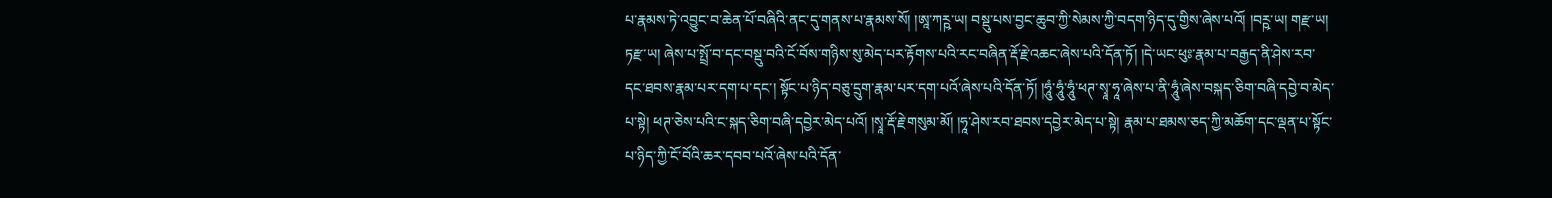པ་རྣམས་ཏེ་འབྱུང་བ་ཆེན་པོ་བཞིའི་ནང་དུ་གནས་པ་རྣམས་སོ། །ཨཱ་ཀཪྵ་ཡ། བསྡུ་པས་བྱང་ཆུབ་ཀྱི་སེམས་ཀྱི་བདག་ཉིད་དུ་གྱིས་ཞེས་པའོ། །བཪྵ་ཡ། གརྫ་ཡ། ཏརྫ་ཡ། ཞེས་པ་སྤྲོ་བ་དང་བསྡུ་བའི་ངོ་བོས་གཉིས་སུ་མེད་པར་རྟོགས་པའི་རང་བཞིན་རྡོ་རྗེ་འཆང་ཞེས་པའི་དོན་ཏོ། །དེ་ཡང་ཕུཿ་རྣམ་པ་བརྒྱད་ནི་ཤེས་རབ་དང་ཐབས་རྣམ་པར་དག་པ་དང་། སྟོང་པ་ཉིད་བཅུ་དྲུག་རྣམ་པར་དག་པའོ་ཞེས་པའི་དོན་ཏོ། །ཧཱུཾ་ཧཱུཾ་ཧཱུཾ་ཕཊ་སྭཱ་ཧཱ་ཞེས་པ་ནི་ཧཱུཾ་ཞེས་བསྐད་ཅིག་བཞི་དབྱེ་བ་མེད་པ་སྟེ། ཕཊ་ཅེས་པའི་ང་སྐད་ཅིག་བཞི་དབྱེར་མེད་པའོ། །སྭཱ་རྡོ་རྗེ་གསུམ་མོ། །ཧཱ་ཤེས་རབ་ཐབས་དབྱེར་མེད་པ་སྟེ། རྣམ་པ་ཐམས་ཅད་ཀྱི་མཆོག་དང་ལྡན་པ་སྟོང་པ་ཉིད་ཀྱི་ངོ་བོའི་ཆར་དབབ་པའོ་ཞེས་པའི་དོན་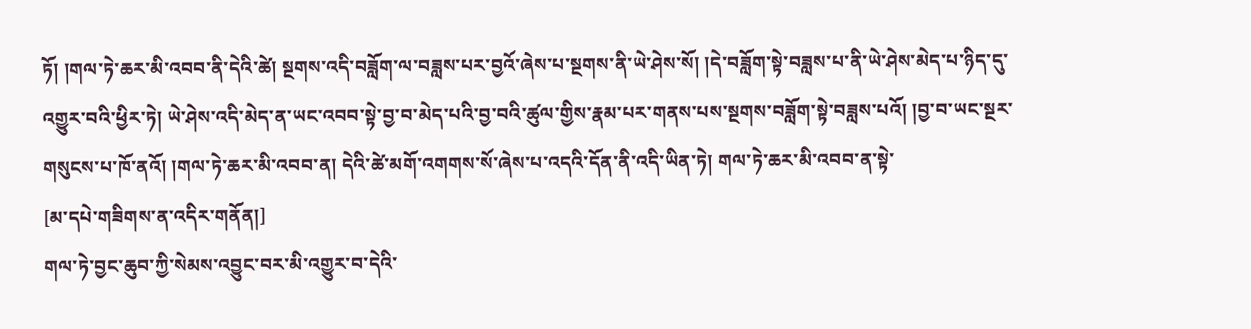ཏོ། །གལ་ཏེ་ཆར་མི་འབབ་ནི་དེའི་ཚེ། སྔགས་འདི་བཟློག་ལ་བཟླས་པར་བྱའོ་ཞེས་པ་སྔགས་ནི་ཡེ་ཤེས་སོ། །དེ་བཟློག་སྟེ་བཟླས་པ་ནི་ཡེ་ཤེས་མེད་པ་ཉིད་དུ་འགྱུར་བའི་ཕྱིར་ཏེ། ཡེ་ཤེས་འདི་མེད་ན་ཡང་འབབ་སྟེ་བྱ་བ་མེད་པའི་བྱ་བའི་ཚུལ་གྱིས་རྣམ་པར་གནས་པས་སྔགས་བཟློག་སྟེ་བཟླས་པའོ། །བྱ་བ་ཡང་སྔར་གསུངས་པ་ཁོ་ནའོ། །གལ་ཏེ་ཆར་མི་འབབ་ན། དེའི་ཚེ་མགོ་འགགས་སོ་ཞེས་པ་འདའི་དོན་ནི་འདི་ཡིན་ཏེ། གལ་ཏེ་ཆར་མི་འབབ་ན་སྟེ་
[མ་དཔེ་གཟིགས་ན་འདིར་གནོན།]
གལ་ཏེ་བྱང་ཆུབ་ཀྱི་སེམས་འབྱུང་བར་མི་འགྱུར་བ་དེའི་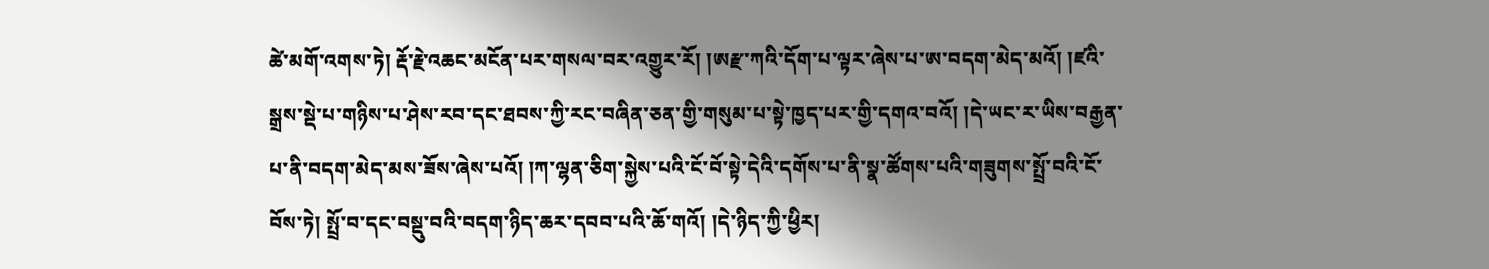ཚེ་མགོ་འགས་ཏེ། རྡོ་རྗེ་འཆང་མངོན་པར་གསལ་བར་འགྱུར་རོ། །ཨརྫ་ཀའི་དོག་པ་ལྟར་ཞེས་པ་ཨ་བདག་མེད་མའོ། །ཛའི་སྒྲས་སྡེ་པ་གཉིས་པ་ཤེས་རབ་དང་ཐབས་ཀྱི་རང་བཞིན་ཅན་གྱི་གསུམ་པ་སྟེ་ཁྱད་པར་གྱི་དགའ་བའོ། །དེ་ཡང་ར་ཡིས་བརྒྱན་པ་ནི་བདག་མེད་མས་ཟོས་ཞེས་པའོ། །ཀ་ལྷན་ཅིག་སྐྱེས་པའི་ངོ་བོ་སྟེ་དེའི་དགོས་པ་ནི་སྣ་ཚོགས་པའི་གཟུགས་སྤྲོ་བའི་ངོ་བོས་ཏེ། སྤྲོ་བ་དང་བསྡུ་བའི་བདག་ཉིད་ཆར་དབབ་པའི་ཆོ་གའོ། །དེ་ཉིད་ཀྱི་ཕྱིར།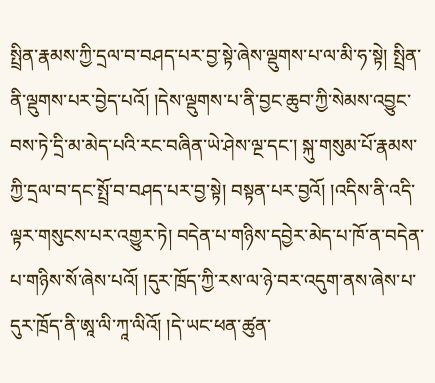སྤྲིན་རྣམས་ཀྱི་དྲལ་བ་བཤད་པར་བྱ་སྟེ་ཞེས་ལྡུགས་པ་ལ་མི་ཧ་སྟེ། སྤྲིན་ནི་ལྡུགས་པར་བྱེད་པའོ། །དེས་ལྡུགས་པ་ནི་བྱང་ཆུབ་ཀྱི་སེམས་འབྱུང་བས་ཏེ་དྲི་མ་མེད་པའི་རང་བཞིན་ཡེ་ཤེས་ལྔ་དང་། སྐུ་གསུམ་པོ་རྣམས་ཀྱི་དྲལ་བ་དང་སྤྲོ་བ་བཤད་པར་བྱ་སྟེ། བསྟན་པར་བྱའོ། །འདིས་ནི་འདི་ལྟར་གསུངས་པར་འགྱུར་ཏེ། བདེན་པ་གཉིས་དབྱེར་མེད་པ་ཁོ་ན་བདེན་པ་གཉིས་སོ་ཞེས་པའོ། །དུར་ཁྲོད་ཀྱི་རས་ལ་ཉེ་བར་འདུག་ནས་ཞེས་པ་དུར་ཁྲོད་ནི་ཨཱ་ལི་ཀཱ་ལིའོ། །དེ་ཡང་ཕན་ཚུན་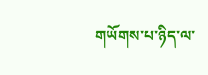གཡོགས་པ་ཉིད་ལ་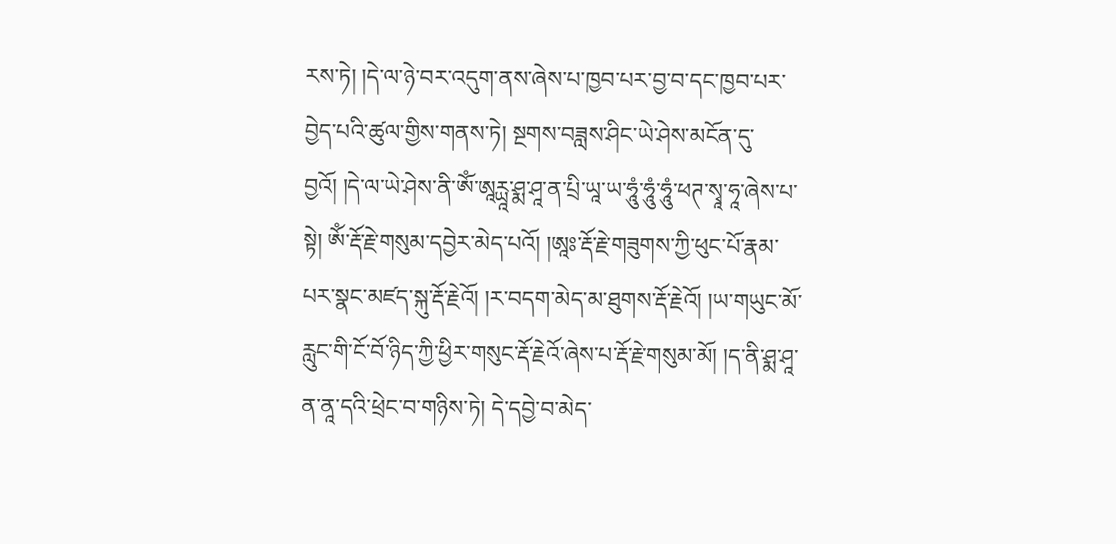རས་ཏེ། །དེ་ལ་ཉེ་བར་འདུག་ནས་ཞེས་པ་ཁྱབ་པར་བྱ་བ་དང་ཁྱབ་པར་བྱེད་པའི་ཚུལ་གྱིས་གནས་ཏེ། སྔགས་བཟླས་ཤིང་ཡེ་ཤེས་མངོན་དུ་བྱའོ། །དེ་ལ་ཡེ་ཤེས་ནི་ཨོཾ་ཨཱཪྻཱ་ཤྨ་ཤཱ་ན་པྲི་ཡཱ་ཡ་ཧཱུཾ་ཧཱུཾ་ཧཱུཾ་ཕཊ་སྭཱ་ཧཱ་ཞེས་པ་སྟེ། ཨོཾ་རྡོ་རྗེ་གསུམ་དབྱེར་མེད་པའོ། །ཨཱཿ་རྡོ་རྗེ་གཟུགས་ཀྱི་ཕུང་པོ་རྣམ་པར་སྣང་མཛད་སྐུ་རྡོ་རྗེའོ། །ར་བདག་མེད་མ་ཐུགས་རྡོ་རྗེའོ། །ཡ་གཡུང་མོ་རླུང་གི་ངོ་བོ་ཉིད་ཀྱི་ཕྱིར་གསུང་རྡོ་རྗེའོ་ཞེས་པ་རྡོ་རྗེ་གསུམ་མོ། །ད་ནི་ཤྨ་ཤཱ་ན་ནཱ་དའི་ཕྲེང་བ་གཉིས་ཏེ། དེ་དབྱེ་བ་མེད་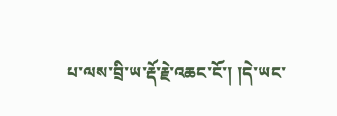པ་ལས་བྲི་ཡ་རྡོ་རྗེ་འཆང་ངོ་། །དེ་ཡང་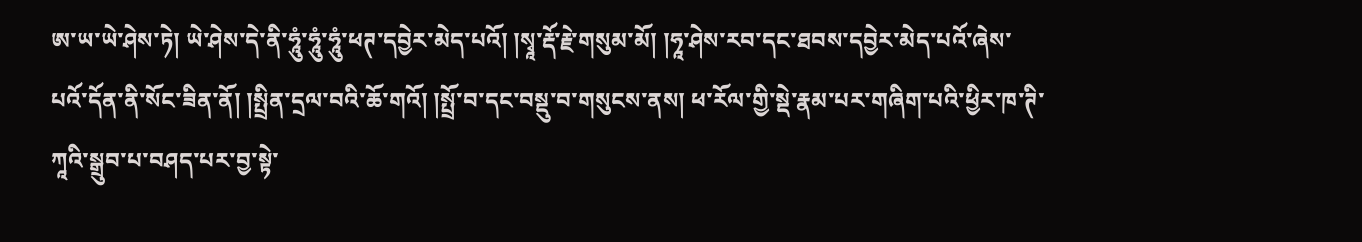ཨ་ཡ་ཡེ་ཤེས་ཏེ། ཡེ་ཤེས་དེ་ནི་ཧཱུཾ་ཧཱུཾ་ཧཱུཾ་ཕཊ་དབྱེར་མེད་པའོ། །སྭཱ་རྡོ་རྗེ་གསུམ་མོ། །ཧཱ་ཤེས་རབ་དང་ཐབས་དབྱེར་མེད་པའོ་ཞེས་པའོ་དོན་ནི་སོང་ཟིན་ནོ། །སྤྲིན་དྲལ་བའི་ཆོ་གའོ། །སྤྲོ་བ་དང་བསྡུ་བ་གསུངས་ནས། ཕ་རོལ་གྱི་སྡེ་རྣམ་པར་གཞིག་པའི་ཕྱིར་ཁ་ཊི་ཀཱའི་སྒྲུབ་པ་བཤད་པར་བྱ་སྟེ་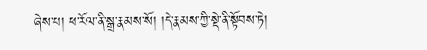ཞེས་པ། ཕ་རོལ་ནི་སྒྲ་རྣམས་སོ། །དེ་རྣམས་ཀྱི་སྡེ་ནི་སྟོབས་ཏེ།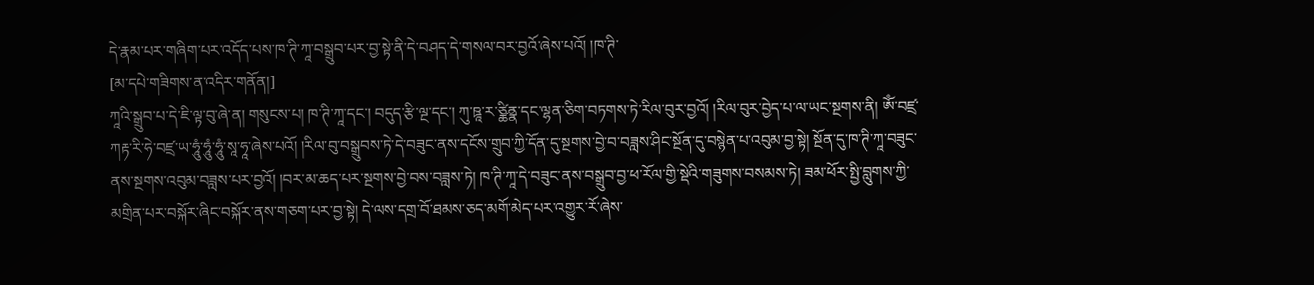དེ་རྣམ་པར་གཞིག་པར་འདོད་པས་ཁ་ཊི་ཀཱ་བསྒྲུབ་པར་བྱ་སྟེ་ནི་དེ་བཤད་དེ་གསལ་བར་བྱའོ་ཞེས་པའོ། །ཁ་ཊི་
[མ་དཔེ་གཟིགས་ན་འདིར་གནོན།]
ཀཱའི་སྒྲུབ་པ་དེ་ཇི་ལྟ་བུ་ཞེ་ན། གསུངས་པ། ཁ་ཊི་ཀཱ་དང་། བདུད་རྩི་ལྔ་དང་། ཀུ་ཋཱ་ར་ཙྪིནྣ་དང་ལྷན་ཅིག་བཏགས་ཏེ་རིལ་བུར་བྱའོ། །རིལ་བུར་བྱེད་པ་ལ་ཡང་སྔགས་ནི། ཨོཾ་བཛྲ་ཀརྟ་རི་ཧེ་བཛྲ་ཡ་ཧཱུཾ་ཧཱུཾ་ཧཱུཾ་སཱ་ཧཱ་ཞེས་པའོ། །རིལ་བུ་བསྒྲུབས་ཏེ་དེ་བཟུང་ནས་དངོས་གྲུབ་ཀྱི་དོན་དུ་སྔགས་བྱེ་བ་བཟླས་ཤིང་སྔོན་དུ་བསྙེན་པ་འབུམ་བྱ་སྟེ། སྔོན་དུ་ཁ་ཊི་ཀཱ་བཟུང་ནས་སྔགས་འབུམ་བཟླས་པར་བྱའོ། །བར་མ་ཆད་པར་སྔགས་བྱེ་བས་བཟླས་ཏེ། ཁ་ཊི་ཀཱ་དེ་བཟུང་ནས་བསྒྲུབ་བྱ་ཕ་རོལ་གྱི་སྡེའི་གཟུགས་བསམས་ཏེ། ཟམ་ཕོར་སྤྱི་བླུགས་ཀྱི་མགྲིན་པར་བསྐོར་ཞིང་བསྐོར་ནས་གཅག་པར་བྱ་སྟེ། དེ་ལས་དགྲ་བོ་ཐམས་ཅད་མགོ་མེད་པར་འགྱུར་རོ་ཞེས་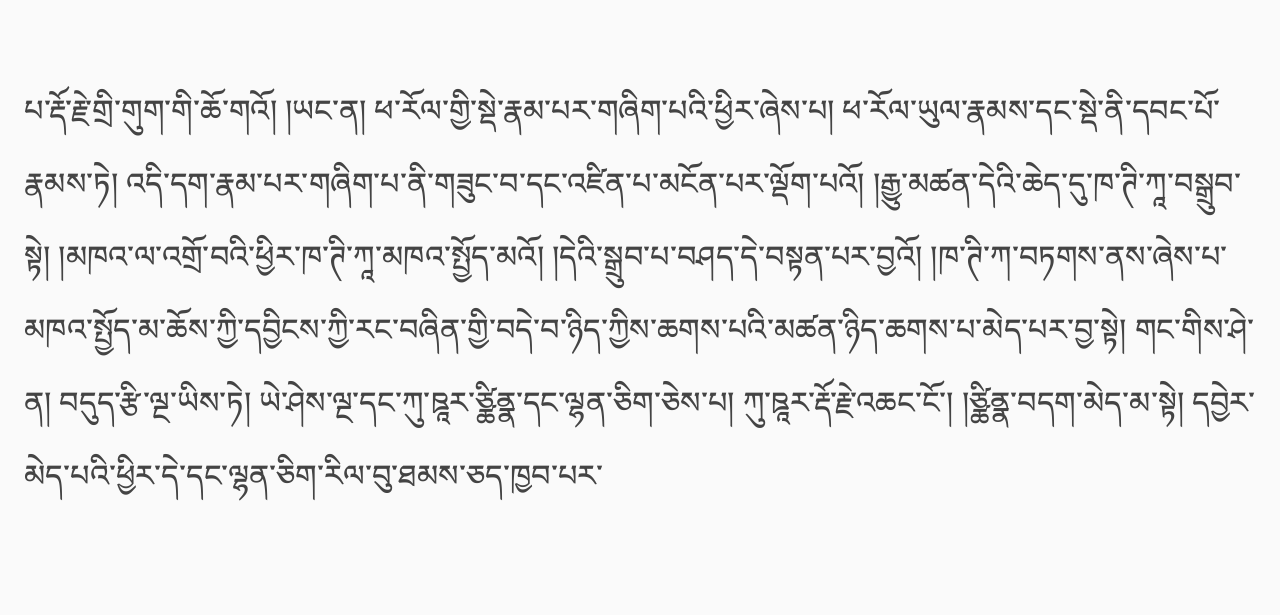པ་རྡོ་རྗེ་གྲི་གུག་གི་ཆོ་གའོ། །ཡང་ན། ཕ་རོལ་གྱི་སྡེ་རྣམ་པར་གཞིག་པའི་ཕྱིར་ཞེས་པ། ཕ་རོལ་ཡུལ་རྣམས་དང་སྡེ་ནི་དབང་པོ་རྣམས་ཏེ། འདི་དག་རྣམ་པར་གཞིག་པ་ནི་གཟུང་བ་དང་འཛིན་པ་མངོན་པར་ལྡོག་པའོ། །རྒྱུ་མཚན་དེའི་ཆེད་དུ་ཁ་ཊི་ཀཱ་བསྒྲུབ་སྟེ། །མཁའ་ལ་འགྲོ་བའི་ཕྱིར་ཁ་ཊི་ཀཱ་མཁའ་སྤྱོད་མའོ། །དེའི་སྒྲུབ་པ་བཤད་དེ་བསྟན་པར་བྱའོ། །ཁ་ཊི་ཀ་བཏགས་ནས་ཞེས་པ་མཁའ་སྤྱོད་མ་ཆོས་ཀྱི་དབྱིངས་ཀྱི་རང་བཞིན་གྱི་བདེ་བ་ཉིད་ཀྱིས་ཆགས་པའི་མཚན་ཉིད་ཆགས་པ་མེད་པར་བྱ་སྟེ། གང་གིས་ཤེ་ན། བདུད་རྩི་ལྔ་ཡིས་ཏེ། ཡེ་ཤེས་ལྔ་དང་ཀུ་ཋཱར་ཙྪིནྣ་དང་ལྷན་ཅིག་ཅེས་པ། ཀུ་ཋཱར་རྡོ་རྗེ་འཆང་ངོ་། །ཙྪིནྣ་བདག་མེད་མ་སྟེ། དབྱེར་མེད་པའི་ཕྱིར་དེ་དང་ལྷན་ཅིག་རིལ་བུ་ཐམས་ཅད་ཁྱབ་པར་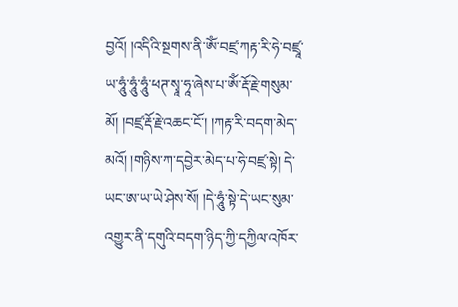བྱའོ། །འདིའི་སྔགས་ནི་ཨོཾ་བཛྲ་ཀརྟ་རི་ཧེ་བཛྲཱ་ཡ་ཧཱུཾ་ཧཱུཾ་ཧཱུཾ་ཕཊ་སྭཱ་ཧཱ་ཞེས་པ་ཨོཾ་རྡོ་རྗེ་གསུམ་མོ། །བཛྲ་རྡོ་རྗེ་འཆང་ངོ་། །ཀརྟ་རི་བདག་མེད་མའོ། །གཉིས་ཀ་དབྱེར་མེད་པ་ཧེ་བཛྲ་སྟེ། དེ་ཡང་ཨ་ཡ་ཡེ་ཤེས་སོ། །དེ་ཧཱུཾ་སྟེ་དེ་ཡང་སུམ་འགྱུར་ནི་དགུའི་བདག་ཉིད་ཀྱི་དཀྱིལ་འཁོར་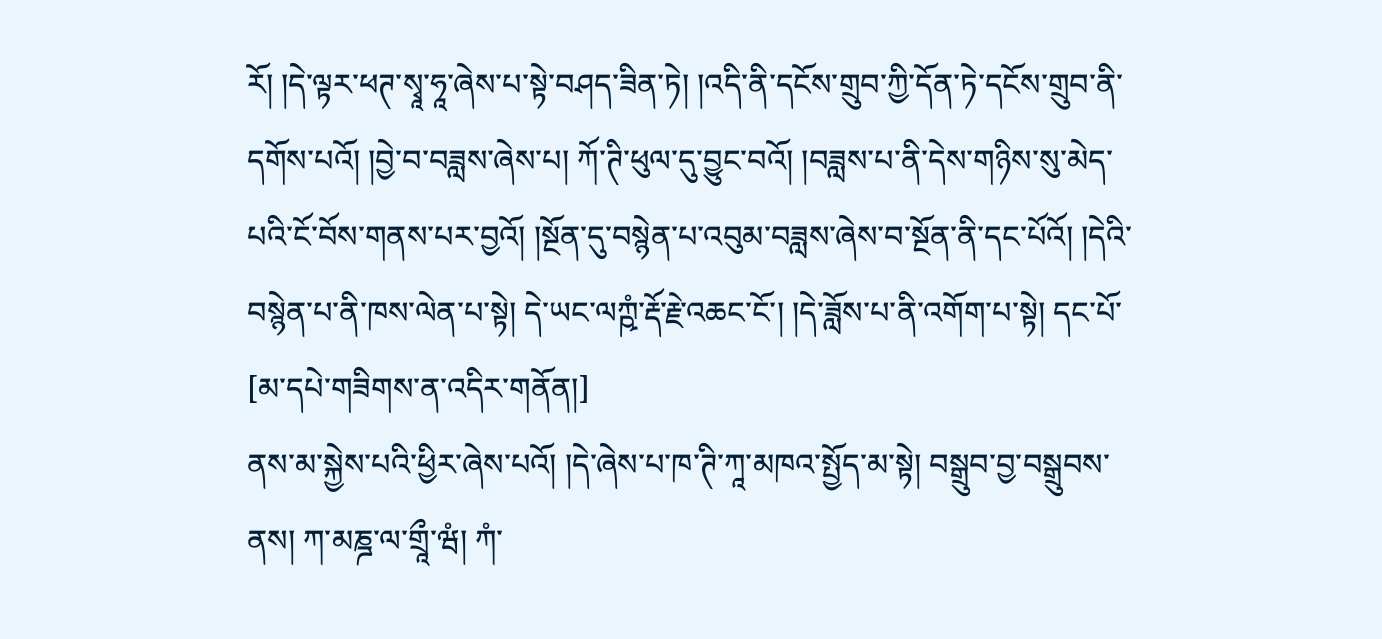རོ། །དེ་ལྟར་ཕཊ་སྭཱ་ཧཱ་ཞེས་པ་སྟེ་བཤད་ཟིན་ཏེ། །འདི་ནི་དངོས་གྲུབ་ཀྱི་དོན་ཏེ་དངོས་གྲུབ་ནི་དགོས་པའོ། །བྱེ་བ་བཟླས་ཞེས་པ། ཀོ་ཊི་ཕུལ་དུ་བྱུང་བའོ། །བཟླས་པ་ནི་དེས་གཉིས་སུ་མེད་པའི་ངོ་བོས་གནས་པར་བྱའོ། །སྔོན་དུ་བསྙེན་པ་འབུམ་བཟླས་ཞེས་བ་སྔོན་ནི་དང་པོའོ། །དེའི་བསྙེན་པ་ནི་ཁས་ལེན་པ་སྟེ། དེ་ཡང་ལཀྵཾ་རྡོ་རྗེ་འཆང་ངོ་། །དེ་ཟློས་པ་ནི་འགོག་པ་སྟེ། དང་པོ་
[མ་དཔེ་གཟིགས་ན་འདིར་གནོན།]
ནས་མ་སྐྱེས་པའི་ཕྱིར་ཞེས་པའོ། །དེ་ཞེས་པ་ཁ་ཊི་ཀཱ་མཁའ་སྤྱོད་མ་སྟེ། བསྒྲུབ་བྱ་བསྒྲུབས་ནས། ཀ་མཎྜ་ལ་གྲཱྀ་ཝཾ། ཀཾ་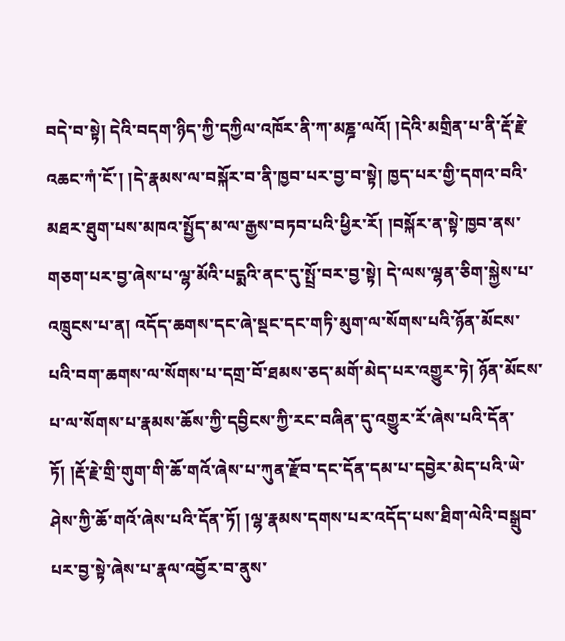བདེ་བ་སྟེ། དེའི་བདག་ཉིད་ཀྱི་དཀྱིལ་འཁོར་ནི་ཀ་མཎྜ་ལའོ། །དེའི་མགྲིན་པ་ནི་རྡོ་རྗེ་འཆང་ཀཾ་ངོ་། །དེ་རྣམས་ལ་བསྐོར་བ་ནི་ཁྱབ་པར་བྱ་བ་སྟེ། ཁྱད་པར་གྱི་དགའ་བའི་མཐར་ཐུག་པས་མཁའ་སྤྱོད་མ་ལ་རྒྱས་བཏབ་པའི་ཕྱིར་རོ། །བསྐོར་ན་སྟེ་ཁྱབ་ནས་གཅག་པར་བྱ་ཞེས་པ་ལྷ་མོའི་པདྨའི་ནང་དུ་སྤྲོ་བར་བྱ་སྟེ། དེ་ལས་ལྷན་ཅིག་སྐྱེས་པ་འཁྲུངས་པ་ན། འདོད་ཆགས་དང་ཞེ་སྡང་དང་གཏི་མུག་ལ་སོགས་པའི་ཉོན་མོངས་པའི་བག་ཆགས་ལ་སོགས་པ་དགྲ་བོ་ཐམས་ཅད་མགོ་མེད་པར་འགྱུར་ཏེ། ཉོན་མོངས་པ་ལ་སོགས་པ་རྣམས་ཆོས་ཀྱི་དབྱིངས་ཀྱི་རང་བཞིན་དུ་འགྱུར་རོ་ཞེས་པའི་དོན་ཏོ། །རྡོ་རྗེ་གྲི་གུག་གི་ཆོ་གའོ་ཞེས་པ་ཀུན་རྫོབ་དང་དོན་དམ་པ་དབྱེར་མེད་པའི་ཡེ་ཤེས་ཀྱི་ཆོ་གའོ་ཞེས་པའི་དོན་ཏོ། །ལྷ་རྣམས་དགས་པར་འདོད་པས་ཐིག་ལེའི་བསྒྲུབ་པར་བྱ་སྟེ་ཞེས་པ་རྣལ་འབྱོར་བ་ནུས་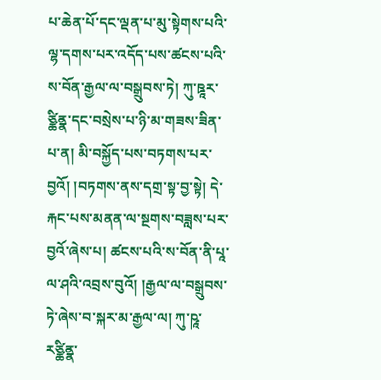པ་ཆེན་པོ་དང་ལྡན་པ་མུ་སྟེགས་པའི་ལྷ་དགས་པར་འདོད་པས་ཚངས་པའི་ས་བོན་རྒྱལ་ལ་བསྒྲུབས་ཏེ། ཀུ་ཋཱར་ཙྪིནྣ་དང་བསྲེས་པ་ཉི་མ་གཟས་ཟིན་པ་ན། མི་བསྐྱོད་པས་བཏགས་པར་བྱའོ། །བཏགས་ནས་དགྲ་སྟ་བྱ་སྟེ། དེ་རྐང་པས་མནན་ལ་སྔགས་བཟླས་པར་བྱའོ་ཞེས་པ། ཚངས་པའི་ས་བོན་ནི་པཱ་ལ་ཤའི་འབྲས་བུའོ། །རྒྱལ་ལ་བསྒྲུབས་ཏེ་ཞེས་བ་སྐར་མ་རྒྱལ་ལ། ཀུ་ཥཱ་རཙྪིནྣ་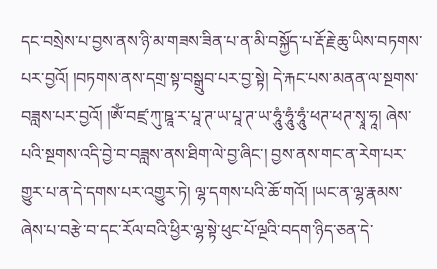དང་བསྲེས་པ་བྱས་ནས་ཉི་མ་གཟས་ཟིན་པ་ན་མི་བསྐྱོད་པ་རྡོ་རྗེ་ཆུ་ཡིས་བཏགས་པར་བྱའོ། །བཏགས་ནས་དགྲ་སྟ་བསྒྲུབ་པར་བྱ་སྟེ། དེ་རྐང་པས་མནན་ལ་སྔགས་བཟླས་པར་བྱའོ། །ཨོཾ་བཛྲ་ཀུ་ཋཱ་ར་པཱ་ཊ་ཡ་པཱ་ཊ་ཡ་ཧཱུཾ་ཧཱུཾ་ཧཱུཾ་ཕཊ་ཕཊ་སྭཱ་ཧཱ། ཞེས་པའི་སྔགས་འདི་བྱེ་བ་བཟླས་ནས་ཐིག་ལེ་བྱ་ཞིང་། བྱས་ནས་གང་ན་རེག་པར་གྱུར་པ་ན་དེ་དགས་པར་འགྱུར་ཏེ། ལྷ་དགས་པའི་ཆོ་གའོ། །ཡང་ན་ལྷ་རྣམས་ཞེས་པ་བརྩེ་བ་དང་རོལ་བའི་ཕྱིར་ལྷ་སྟེ་ཕུང་པོ་ལྔའི་བདག་ཉིད་ཅན་དེ་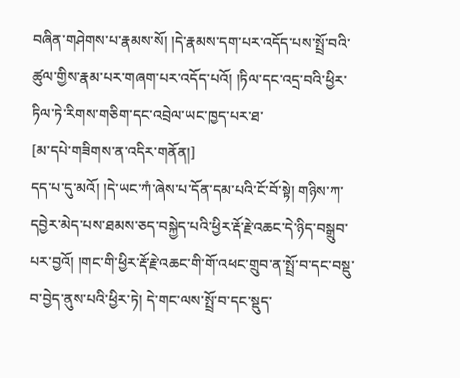བཞིན་གཤེགས་པ་རྣམས་སོ། །དེ་རྣམས་དག་པར་འདོད་པས་སྤྲོ་བའི་ཚུལ་གྱིས་རྣམ་པར་གཞག་པར་འདོད་པའོ། །ཏིལ་དང་འདྲ་བའི་ཕྱིར་ཏིལ་ཏེ་རིགས་གཅིག་དང་འབྲེལ་ཡང་ཁྱད་པར་ཐ་
[མ་དཔེ་གཟིགས་ན་འདིར་གནོན།]
དད་པ་དུ་མའོ། །དེ་ཡང་ཀཾ་ཞེས་པ་དོན་དམ་པའི་ངོ་བོ་སྟེ། གཉིས་ཀ་དབྱེར་མེད་པས་ཐམས་ཅད་བསྐྱེད་པའི་ཕྱིར་རྡོ་རྗེ་འཆང་དེ་ཉིད་བསྒྲུབ་པར་བྱའོ། །གང་གི་ཕྱིར་རྡོ་རྗེ་འཆང་གི་གོ་འཕང་གྲུབ་ན་སྤྲོ་བ་དང་བསྡུ་བ་བྱེད་ནུས་པའི་ཕྱིར་ཏེ། དེ་གང་ལས་སྤྲོ་བ་དང་སྡུད་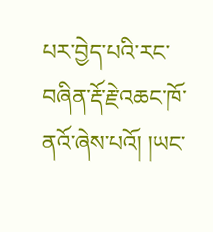པར་བྱེད་པའི་རང་བཞིན་རྡོ་རྗེ་འཆང་ཁོ་ནའོ་ཞེས་པའོ། །ཡང་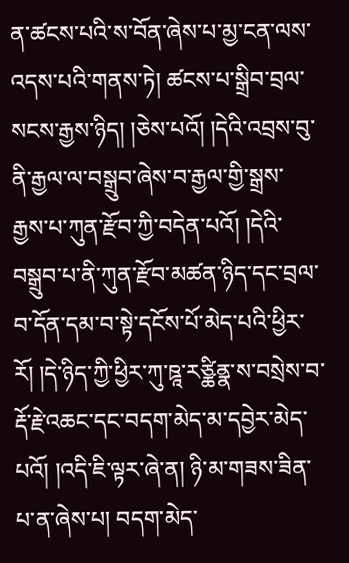ན་ཚངས་པའི་ས་བོན་ཞེས་པ་མྱ་ངན་ལས་འདས་པའི་གནས་ཏེ། ཚངས་པ་སྒྲིབ་བྲལ་སངས་རྒྱས་ཉིད། །ཅེས་པའོ། །དེའི་འབྲས་བུ་ནི་རྒྱལ་ལ་བསྒྲུབ་ཞེས་བ་རྒྱལ་གྱི་སྒྲས་རྒྱས་པ་ཀུན་རྫོབ་ཀྱི་བདེན་པའོ། །དེའི་བསྒྲུབ་པ་ནི་ཀུན་རྫོབ་མཚན་ཉིད་དང་བྲལ་བ་དོན་དམ་བ་སྟེ་དངོས་པོ་མེད་པའི་ཕྱིར་རོ། །དེ་ཉིད་ཀྱི་ཕྱིར་ཀུ་ཋཱ་རཙྪིནྣ་ས་བསྲེས་བ་རྡོ་རྗེ་འཆང་དང་བདག་མེད་མ་དབྱེར་མེད་པའོ། །འདི་ཇི་ལྟར་ཞེ་ན། ཉི་མ་གཟས་ཟིན་པ་ན་ཞེས་པ། བདག་མེད་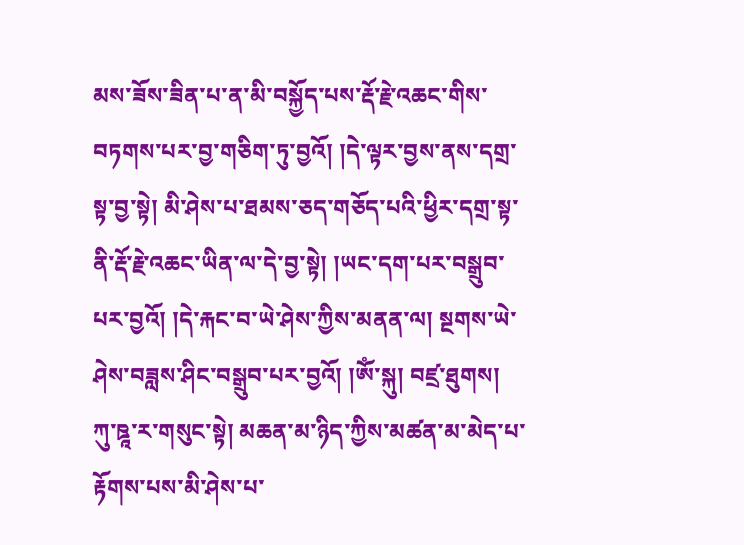མས་ཟོས་ཟིན་པ་ན་མི་བསྐྱོད་པས་རྡོ་རྗེ་འཆང་གིས་བཏགས་པར་བྱ་གཅིག་ཏུ་བྱའོ། །དེ་ལྟར་བྱས་ནས་དགྲ་སྟ་བྱ་སྟེ། མི་ཤེས་པ་ཐམས་ཅད་གཅོད་པའི་ཕྱིར་དགྲ་སྟ་ནི་རྡོ་རྗེ་འཆང་ཡིན་ལ་དེ་བྱ་སྟེ། །ཡང་དག་པར་བསྒྲུབ་པར་བྱའོ། །དེ་རྐང་བ་ཡེ་ཤེས་ཀྱིས་མནན་ལ། སྔགས་ཡེ་ཤེས་བཟླས་ཤིང་བསྒྲུབ་པར་བྱའོ། །ཨོཾ་སྐུ། བཛྲ་ཐུགས། ཀུ་ཋཱ་ར་གསུང་སྟེ། མཆན་མ་ཉིད་ཀྱིས་མཚན་མ་མེད་པ་རྟོགས་པས་མི་ཤེས་པ་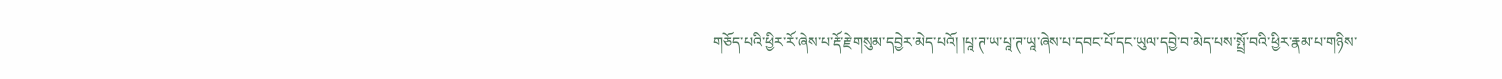གཅོད་པའི་ཕྱིར་རོ་ཞེས་པ་རྡོ་རྗེ་གསུམ་དབྱེར་མེད་པའོ། །པཱ་ཊ་ཡ་པཱ་ཊ་ཡཱ་ཞེས་པ་དབང་པོ་དང་ཡུལ་དབྱེ་བ་མེད་པས་སྤྲོ་བའི་ཕྱིར་རྣམ་པ་གཉིས་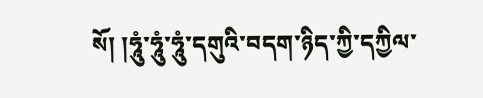སོ། །ཧཱུཾ་ཧཱུཾ་ཧཱུཾ་དགུའི་བདག་ཉིད་ཀྱི་དཀྱིལ་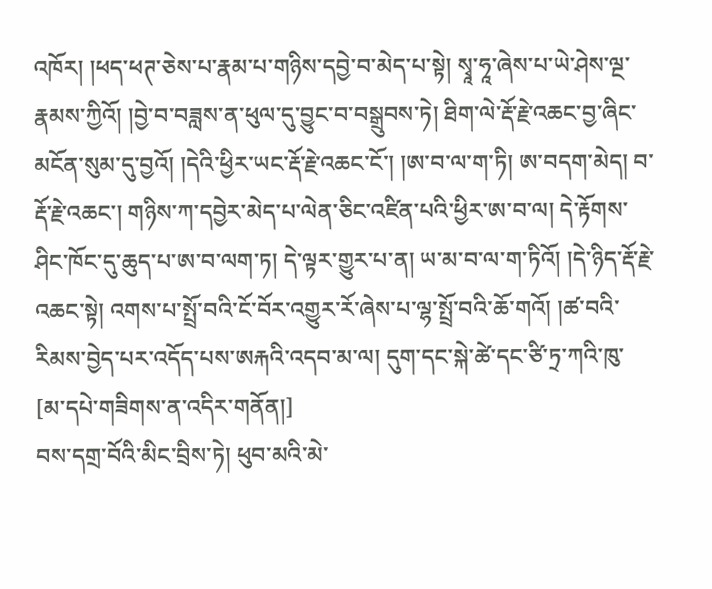འཁོར། །ཕད་ཕཊ་ཅེས་པ་རྣམ་པ་གཉིས་དབྱེ་བ་མེད་པ་སྟེ། སྭཱ་ཧཱ་ཞེས་པ་ཡེ་ཤེས་ལྔ་རྣམས་ཀྱིའོ། །བྱེ་བ་བཟླས་ན་ཕུལ་དུ་བྱུང་བ་བསྒྲུབས་ཏེ། ཐིག་ལེ་རྡོ་རྗེ་འཆང་བྱ་ཞིང་མངོན་སུམ་དུ་བྱའོ། །དེའི་ཕྱིར་ཡང་རྡོ་རྗེ་འཆང་ངོ་། །ཨ་བ་ལ་ག་ཏི། ཨ་བདག་མེད། བ་རྡོ་རྗེ་འཆང་། གཉིས་ཀ་དབྱེར་མེད་པ་ལེན་ཅིང་འཛིན་པའི་ཕྱིར་ཨ་བ་ལ། དེ་རྟོགས་ཤིང་ཁོང་དུ་ཆུད་པ་ཨ་བ་ལག་ཏ། དེ་ལྟར་གྱུར་པ་ན། ཡ་མ་བ་ལ་ག་ཏིའོ། །དེ་ཉིད་རྡོ་རྗེ་འཆང་སྟེ། འགས་པ་སྤྲོ་བའི་ངོ་བོར་འགྱུར་རོ་ཞེས་པ་ལྷ་སྤྲོ་བའི་ཆོ་གའོ། །ཚ་བའི་རིམས་བྱེད་པར་འདོད་པས་ཨརྐའི་འདབ་མ་ལ། དུག་དང་སྐེ་ཚེ་དང་ཙི་ཏྲ་ཀའི་ཁུ་
[མ་དཔེ་གཟིགས་ན་འདིར་གནོན།]
བས་དགྲ་བོའི་མིང་བྲིས་ཏེ། ཕུབ་མའི་མེ་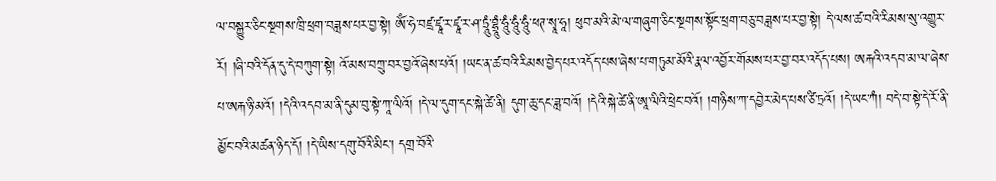ལ་བསྐྱུར་ཅིང་སྔགས་ཁྲི་ཕྲག་བཟླས་པར་བྱ་སྟེ། ཨོཾ་ཧེ་བཛྲ་ཛྭཱ་ར་ཛྭཱ་ར་ཤ་ཏྲཱུཾ་བྷྲཱུཾ་ཧཱུཾ་ཧཱུཾ་ཧཱུཾ་ཕཊ་སྭཱ་ཧཱ། ཕུབ་མའི་མེ་ལ་གཞུག་ཅིང་སྔགས་སྟོང་ཕྲག་བཅུ་བཟླས་པར་བྱ་སྟེ། དེ་ལས་ཚ་བའི་རིམས་སུ་འགྱུར་རོ། །ཞི་བའི་དོན་དུ་དེ་བཀུག་སྟེ། འོ་མས་བཀྲུ་བར་བྱའོ་ཞེས་པའོ། །ཡང་ན་ཚ་བའི་རིམས་བྱེད་པར་འདོད་པས་ཞེས་པ་གཏུམ་མོའི་རྣལ་འབྱོར་གོམས་པར་བྱ་བར་འདོད་པས། ཨརྐའི་འདབ་མ་ལ་ཞེས་པ་ཨརྐ་ཉི་མའོ། །དེའི་འདབ་མ་ནི་དུམ་བུ་སྟེ་ཀཱ་ལིའོ། །དེ་ལ་དུག་དང་སྐེ་ཚེ་ནི། དུག་ཆུ་དང་ཟླ་བའོ། །དེའི་སྐེ་ཚེ་ནི་ཨཱ་ལིའི་ཕྲེང་བའོ། །གཉིས་ཀ་དབྱེར་མེད་པས་ཙི་ཏྲའོ། །དེ་ཡང་ཀཾ། བདེ་བ་སྟེ་དེ་རོ་ནི་མྱོང་བའི་མཚན་ཉིད་དོ། །དེ་ཡིས་དགུ་བོའི་མིང་། དགྲ་བོའི་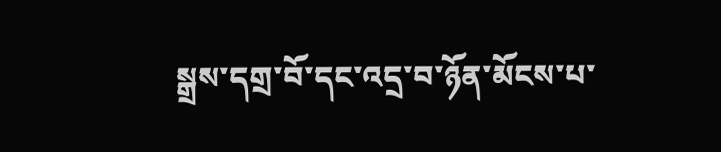སྒྲས་དགྲ་བོ་དང་འདྲ་བ་ཉོན་མོངས་པ་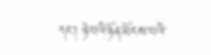དང་། ཉེ་བའི་ཉོན་མོངས་པའི་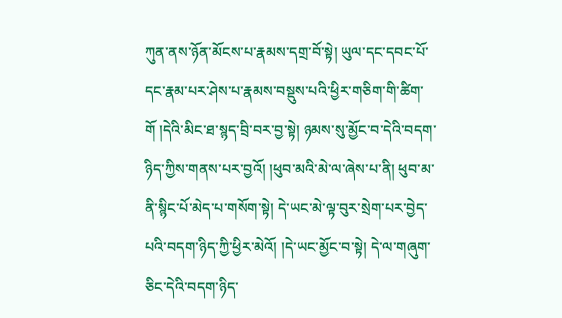ཀུན་ནས་ཉོན་མོངས་པ་རྣམས་དགྲ་བོ་སྟེ། ཡུལ་དང་དབང་པོ་དང་རྣམ་པར་ཤེས་པ་རྣམས་བསྡུས་པའི་ཕྱིར་གཅིག་གི་ཚིག་གོ །དེའི་མིང་ཐ་སྙད་བྲི་བར་བྱ་སྟེ། ཉམས་སུ་མྱོང་བ་དེའི་བདག་ཉིད་ཀྱིས་གནས་པར་བྱའོ། །ཕུབ་མའི་མེ་ལ་ཞེས་པ་ནི། ཕུབ་མ་ནི་སྙིང་པོ་མེད་པ་གསོག་སྟེ། དེ་ཡང་མེ་ལྟ་བུར་སྲེག་པར་བྱེད་པའི་བདག་ཉིད་ཀྱི་ཕྱིར་མེའོ། །དེ་ཡང་མྱོང་བ་སྟེ། དེ་ལ་གཞུག་ཅིང་དེའི་བདག་ཉིད་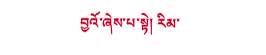བྱའོ་ཞེས་པ་སྟེ། རིམ་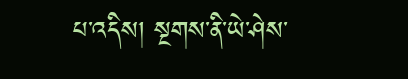པ་འདིས། སྔགས་ནི་ཡེ་ཤེས་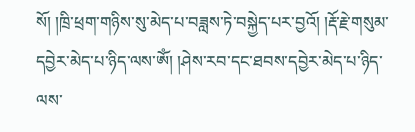སོ། །ཁྲི་ཕྲག་གཉིས་སུ་མེད་པ་བཟླས་ཏེ་བསྐྱེད་པར་བྱའོ། །རྡོ་རྗེ་གསུམ་དབྱེར་མེད་པ་ཉིད་ལས་ཨོཾ། །ཤེས་རབ་དང་ཐབས་དབྱེར་མེད་པ་ཉིད་ལས་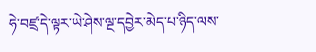ཧེ་བཛྲ་དེ་ལྟར་ཡེ་ཤེས་ལྔ་དབྱེར་མེད་པ་ཉིད་ལས་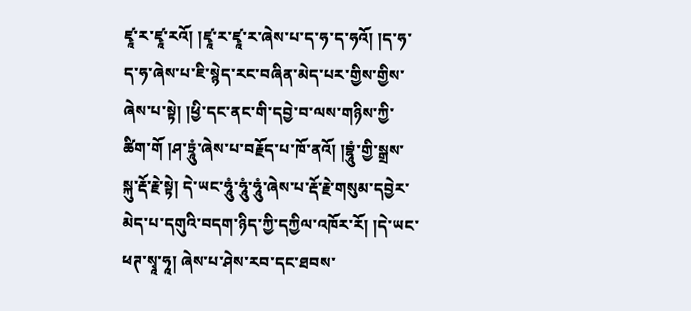ཛྭཱ་ར་ཛྭཱ་རའོ། །ཛྭཱ་ར་ཛྭཱ་ར་ཞེས་པ་ད་ཧ་ད་ཧའོ། །ད་ཧ་ད་ཧ་ཞེས་པ་ཇི་སྙེད་རང་བཞིན་མེད་པར་གྱིས་གྱིས་ཞེས་པ་སྟེ། །ཕྱི་དང་ནང་གི་དབྱེ་བ་ལས་གཉིས་ཀྱི་ཚིག་གོ །ཤ་ཏྲཱུཾ་ཞེས་པ་བརྗོད་པ་ཁོ་ནའོ། །བྷཱུཾ་གྱི་སྒྲས་སྐུ་རྡོ་རྗེ་སྟེ། དེ་ཡང་ཧཱུཾ་ཧཱུཾ་ཧཱུཾ་ཞེས་པ་རྡོ་རྗེ་གསུམ་དབྱེར་མེད་པ་དགུའི་བདག་ཉིད་ཀྱི་དཀྱིལ་འཁོར་རོ། །དེ་ཡང་ཕཊ་སྭཱ་ཧཱ། ཞེས་པ་ཤེས་རབ་དང་ཐབས་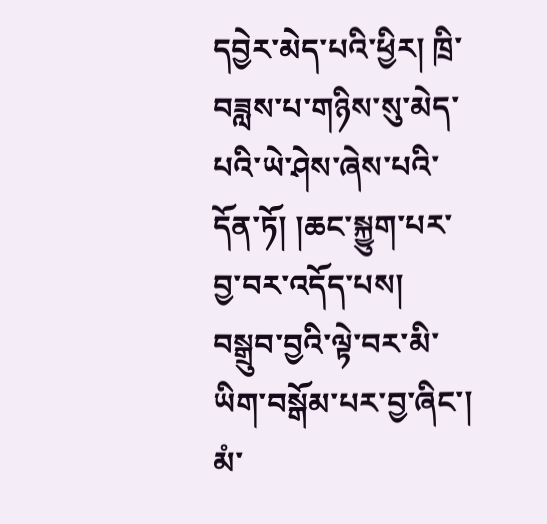དབྱེར་མེད་པའི་ཕྱིར། ཁྲི་བཟླས་པ་གཉིས་སུ་མེད་པའི་ཡེ་ཤེས་ཞེས་པའི་དོན་ཏོ། །ཆང་སྐྱུག་པར་བྱ་བར་འདོད་པས། བསྒྲུབ་བྱའི་ལྟེ་བར་མི་ཡིག་བསྒོམ་པར་བྱ་ཞིང་། མཾ་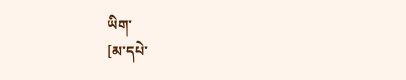ཡིག་
[མ་དཔེ་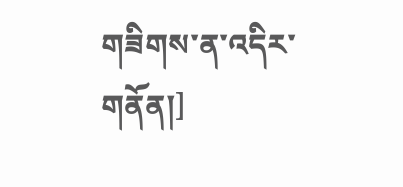གཟིགས་ན་འདིར་གནོན།]